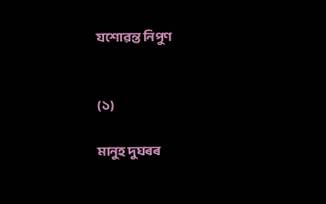যশোৱন্ত নিপুণ


(১)

মানুহ দুঘৰৰ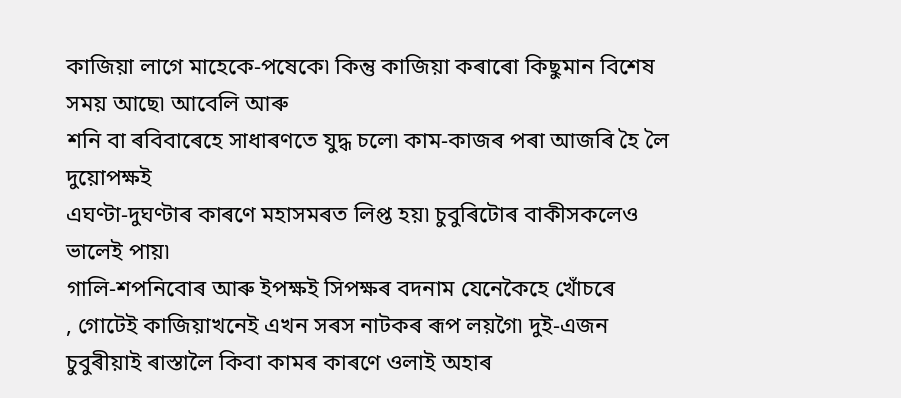কাজিয়া লাগে মাহেকে-পষেকে৷ কিন্তু কাজিয়া কৰাৰো কিছুমান বিশেষ সময় আছে৷ আবেলি আৰু
শনি বা ৰবিবাৰেহে সাধাৰণতে যুদ্ধ চলে৷ কাম-কাজৰ পৰা আজৰি হৈ লৈ দুয়োপক্ষই
এঘণ্টা-দুঘণ্টাৰ কাৰণে মহাসমৰত লিপ্ত হয়৷ চুবুৰিটোৰ বাকীসকলেও ভালেই পায়৷
গালি-শপনিবোৰ আৰু ইপক্ষই সিপক্ষৰ বদনাম যেনেকৈহে খোঁচৰে
, গোটেই কাজিয়াখনেই এখন সৰস নাটকৰ ৰূপ লয়গৈ৷ দুই-এজন চুবুৰীয়াই ৰাস্তালৈ কিবা কামৰ কাৰণে ওলাই অহাৰ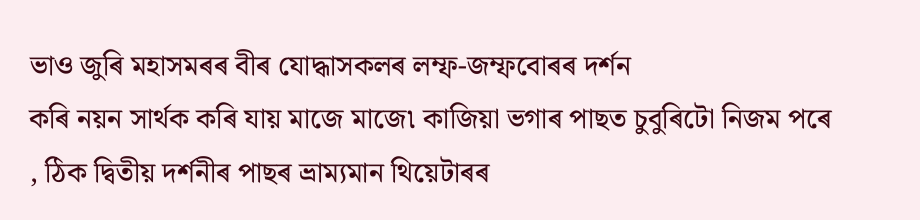ভাও জুৰি মহাসমৰৰ বীৰ যোদ্ধাসকলৰ লম্ফ-জম্ফবোৰৰ দৰ্শন
কৰি নয়ন সাৰ্থক কৰি যায় মাজে মাজে৷ কাজিয়া ভগাৰ পাছত চুবুৰিটো নিজম পৰে
, ঠিক দ্বিতীয় দৰ্শনীৰ পাছৰ ভ্ৰাম্যমান থিয়েটাৰৰ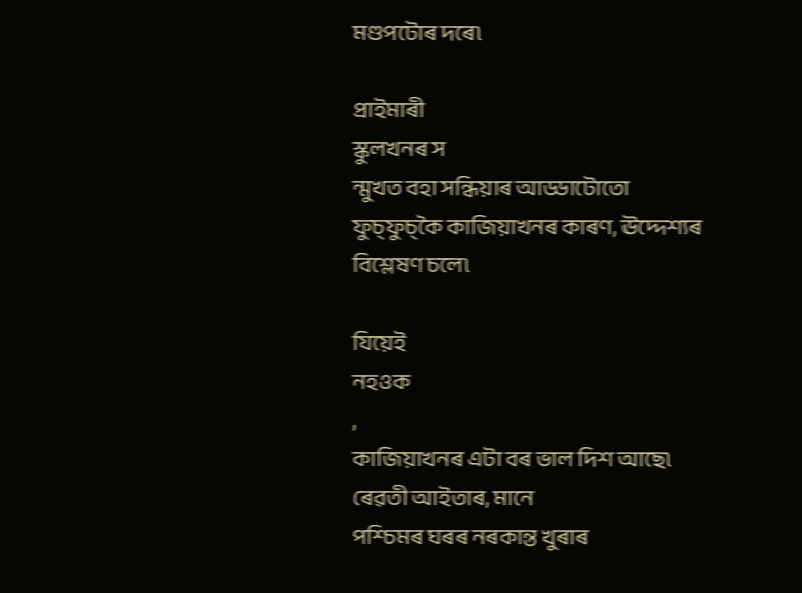মণ্ডপটোৰ দৰে৷

প্ৰাইমাৰী
স্কুলখনৰ স
ন্মুখত বহা সন্ধিয়াৰ আড্ডাটোতো ফুচ্‌ফুচ্‌কৈ কাজিয়াখনৰ কাৰণ, ঊদ্দেশ্যৰ
বিশ্লেষণ চলে৷

যিয়েই
নহওক
,
কাজিয়াখনৰ এটা বৰ ভাল দিশ আছে৷ ৰেৱতী আইতাৰ, মানে
পশ্চিমৰ ঘৰৰ নৰকান্ত খুৰাৰ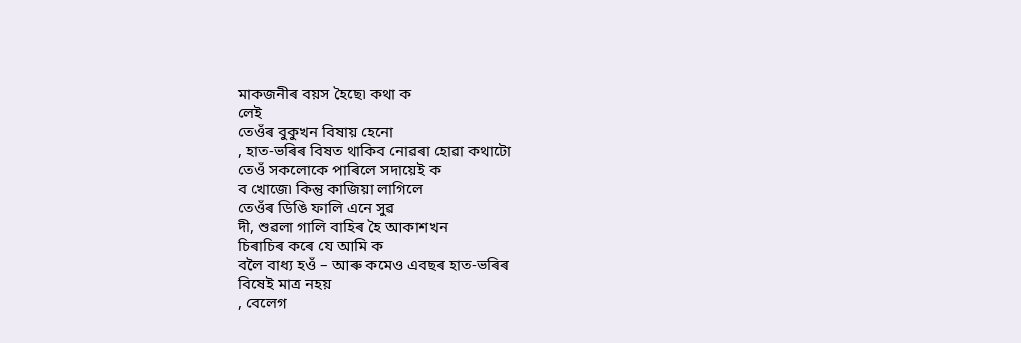মাকজনীৰ বয়স হৈছে৷ কথা ক
লেই
তেওঁৰ বুকুখন বিষায় হেনো
, হাত-ভৰিৰ বিষত থাকিব নোৱৰা হোৱা কথাটো
তেওঁ সকলোকে পাৰিলে সদায়েই ক
ব খোজে৷ কিন্তু কাজিয়া লাগিলে
তেওঁৰ ডিঙি ফালি এনে সুৱ
দী, শুৱলা গালি বাহিৰ হৈ আকাশখন
চিৰাচিৰ কৰে যে আমি ক
বলৈ বাধ্য হওঁ – আৰু কমেও এবছৰ হাত-ভৰিৰ
বিষেই মাত্ৰ নহয়
, বেলেগ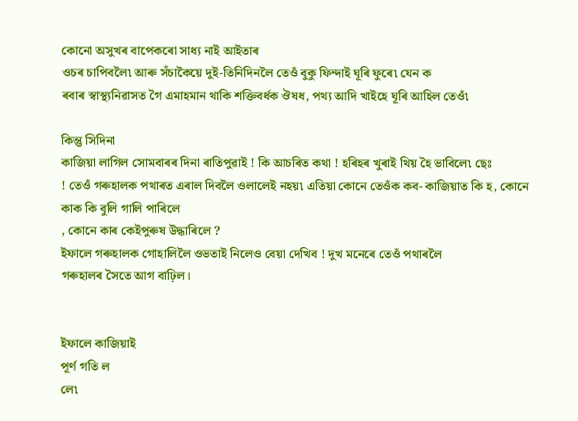কোনো অসুখৰ বাপেকৰো সাধ্য নাই আইতাৰ
ওচৰ চাপিবলৈ৷ আৰু সঁচাকৈয়ে দুই-তিনিদিনলৈ তেওঁ বুকু ফিন্দাই ঘূৰি ফুৰে৷ যেন ক
ৰবাৰ স্বাস্থ্যনিৱাসত গৈ এমাহমান থাকি শক্তিবৰ্ধক ঔষধ, পথ্য আদি খাইহে ঘূৰি আহিল তেওঁ৷

কিন্তু সিদিনা
কাজিয়া লাগিল সোমবাৰৰ দিনা ৰাতিপুৱাই ! কি আচৰিত কথা ! হৰিহৰ খুৰাই থিয় হৈ ভাবিলে৷ ছেঃ
! তেওঁ গৰুহালক পথাৰত এৰাল দিবলৈ ওলালেই নহয়৷ এতিয়া কোনে তেওঁক কব- কাজিয়াত কি হ, কোনে
কাক কি বুলি গালি পাৰিলে
, কোনে কাৰ কেইপুৰুষ উদ্ধাৰিলে ?
ইফালে গৰুহালক গোহালিলৈ ওভতাই নিলেও বেয়া দেখিব ! দুখ মনেৰে তেওঁ পথাৰলৈ
গৰুহালৰ সৈতে আগ বাঢ়িল।


ইফালে কাজিয়াই
পূৰ্ণ গতি ল
লে৷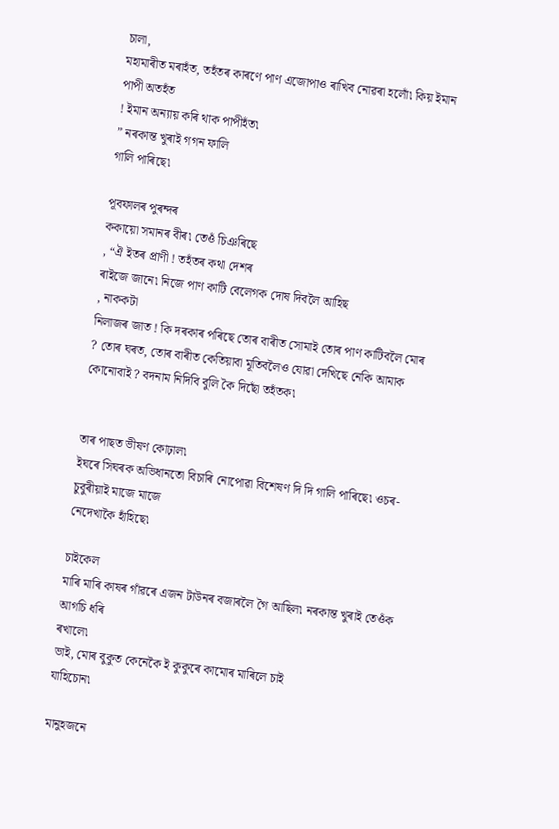চালা,
মহামাৰীত মৰাহঁত, তহঁতৰ কাৰণে পাণ এজোপাও ৰাখিব নোৱৰা হলোঁ৷ কিয় ইমান পাপী অতহঁত
! ইমান অন্যায় কৰি থাক পাপীহঁত৷
” নৰকান্ত খুৰাই গগন ফালি
গালি পাৰিছে৷

পূবফালৰ পুৰন্দৰ
ককায়ো সমানৰ বীৰ৷ তেওঁ চিঞৰিছে
, “ঐ ইতৰ প্ৰাণী ! তহঁতৰ কথা দেশৰ
ৰাইজে জানে৷ নিজে পাণ কাটি বেলেগক দোষ দিবলৈ আহিছ
, নাককটা
নিলাজৰ জাত ! কি দৰকাৰ পৰিছে তোৰ বাৰীত সোমাই তোৰ পাণ কাটিবলৈ মোৰ
? তোৰ ঘৰত, তোৰ বাৰীত কেতিয়াবা মূতিবলৈও যোৱা দেখিছে নেকি আমাক কোনোবাই ? বদনাম নিদিবি বুলি কৈ দিছোঁ তহঁতক৷


তাৰ পাছত ভীষণ কোঢ়াল৷
ইঘৰে সিঘৰক অভিধানতো বিচাৰি নোপোৱা বিশেষণ দি দি গালি পাৰিছে৷ ওচৰ-চুবুৰীয়াই মাজে মাজে
নেদেখাকৈ হাঁহিছে৷

চাইকেল
মাৰি মাৰি কাষৰ গাঁৱৰে এজন টাউনৰ বজাৰলৈ গৈ আছিল৷ নৰকান্ত খুৰাই তেওঁক আগচি ধৰি
ৰখালে৷
ভাই, মোৰ বুকুত কেনেকৈ ই কুকুৰে কামোৰ মাৰিলে চাই
যাহিচোন৷

মানুহজনে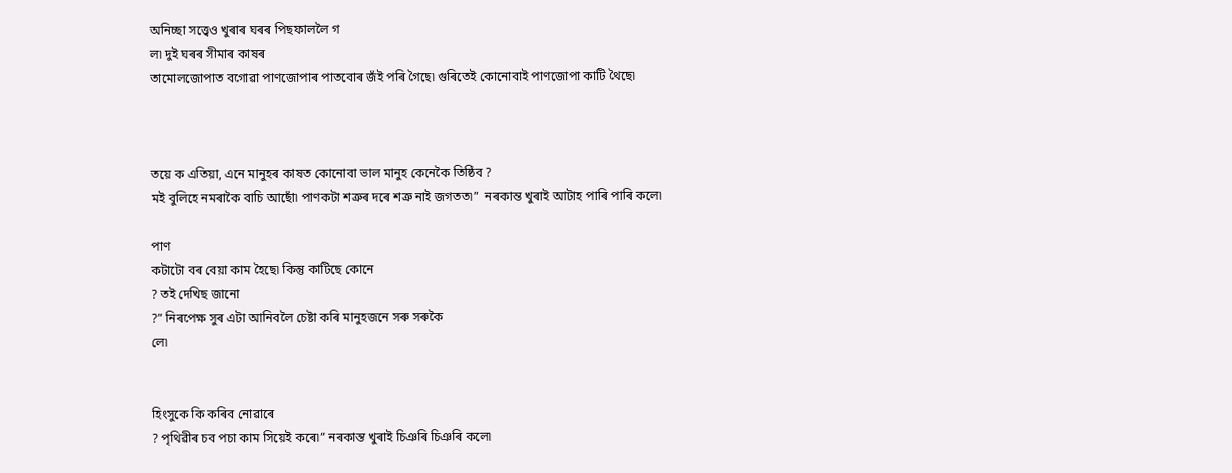অনিচ্ছা সত্ত্বেও খুৰাৰ ঘৰৰ পিছফাললৈ গ
ল৷ দুই ঘৰৰ সীমাৰ কাষৰ
তামোলজোপাত বগোৱা পাণজোপাৰ পাতবোৰ জঁই পৰি গৈছে৷ গুৰিতেই কোনোবাই পাণজোপা কাটি থৈছে৷



তয়ে ক এতিয়া, এনে মানুহৰ কাষত কোনোবা ভাল মানুহ কেনেকৈ তিষ্ঠিব ?
মই বুলিহে নমৰাকৈ বাচি আছোঁ৷ পাণকটা শত্ৰুৰ দৰে শত্ৰু নাই জগতত৷”  নৰকান্ত খুৰাই আটাহ পাৰি পাৰি কলে৷

পাণ
কটাটো বৰ বেয়া কাম হৈছে৷ কিন্তু কাটিছে কোনে
? তই দেখিছ জানো
?” নিৰপেক্ষ সুৰ এটা আনিবলৈ চেষ্টা কৰি মানুহজনে সৰু সৰুকৈ
লে৷


হিংসুকে কি কৰিব নোৱাৰে
? পৃথিৱীৰ চব পচা কাম সিয়েই কৰে৷” নৰকান্ত খুৰাই চিঞৰি চিঞৰি কলে৷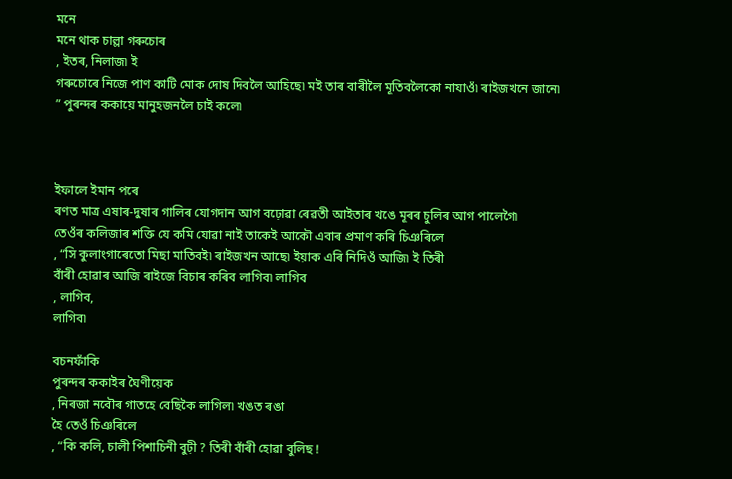মনে
মনে থাক চাল্লা গৰুচোৰ
, ইতৰ, নিলাজ৷ ই
গৰুচোৰে নিজে পাণ কাটি মোক দোষ দিবলৈ আহিছে৷ মই তাৰ বাৰীলৈ মূতিবলৈকো নাযাওঁ৷ ৰাইজখনে জানে৷
” পুৰন্দৰ ককায়ে মানুহজনলৈ চাই কলে৷



ইফালে ইমান পৰে
ৰণত মাত্ৰ এষাৰ-দুষাৰ গালিৰ যোগদান আগ বঢ়োৱা ৰেৱতী আইতাৰ খঙে মূৰৰ চুলিৰ আগ পালেগৈ৷
তেওঁৰ কলিজাৰ শক্তি যে কমি যোৱা নাই তাকেই আকৌ এবাৰ প্ৰমাণ কৰি চিঞৰিলে
, “সি কুলাংগাৰেতো মিছা মাতিবই৷ ৰাইজখন আছে৷ ইয়াক এৰি নিদিওঁ আজি৷ ই তিৰী
বাঁৰী হোৱাৰ আজি ৰাইজে বিচাৰ কৰিব লাগিব৷ লাগিব
, লাগিব,
লাগিব৷

বচনফাঁকি
পুৰন্দৰ ককাইৰ ঘৈণীয়েক
, নিৰজা নবৌৰ গাতহে বেছিকৈ লাগিল৷ খঙত ৰঙা
হৈ তেওঁ চিঞৰিলে
, “কি কলি, চালী পিশাচিনী বুঢ়ী ? তিৰী বাঁৰী হোৱা বুলিছ !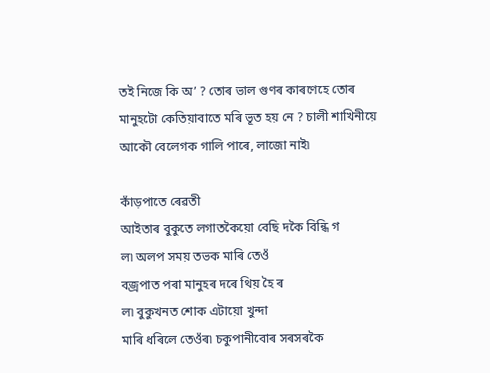তই নিজে কি অ’ ? তোৰ ভাল গুণৰ কাৰণেহে তোৰ মানুহটো কেতিয়াবাতে মৰি ভূত হয় নে ? চালী শাখিনীয়ে আকৌ বেলেগক গালি পাৰে, লাজো নাই৷

কাঁড়পাতে ৰেৱতী
আইতাৰ বুকুতে লগাতকৈয়ো বেছি দকৈ বিন্ধি গ
ল৷ অলপ সময় তভক মাৰি তেওঁ
বজ্ৰপাত পৰা মানুহৰ দৰে থিয় হৈ ৰ
ল৷ বুকুখনত শোক এটায়ো খুন্দা
মাৰি ধৰিলে তেওঁৰ৷ চকুপানীবোৰ সৰসৰকৈ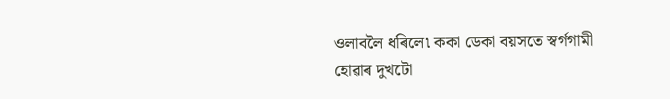ওলাবলৈ ধৰিলে৷ ককা ডেকা বয়সতে স্বৰ্গগামী
হোৱাৰ দুখটো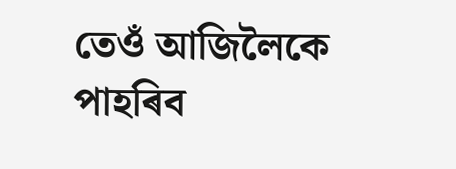তেওঁ আজিলৈকে পাহৰিব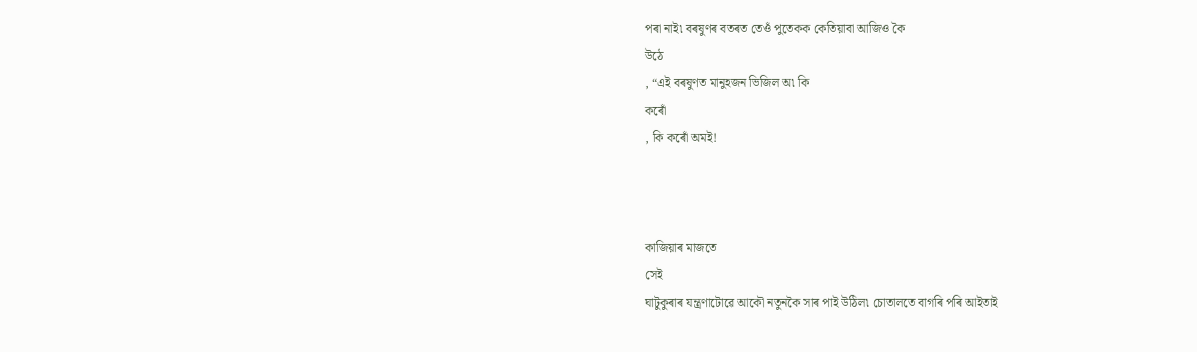পৰা নাই৷ বৰষুণৰ বতৰত তেওঁ পুতেকক কেতিয়াবা আজিও কৈ
উঠে
, “এই বৰষুণত মানুহজন ভিজিল অ৷ কি
কৰোঁ
, কি কৰোঁ অমই!



কাজিয়াৰ মাজতে
সেই
ঘাটুকুৰাৰ যন্ত্ৰণাটোৱে আকৌ নতুনকৈ সাৰ পাই উঠিল৷ চোতালতে বাগৰি পৰি আইতাই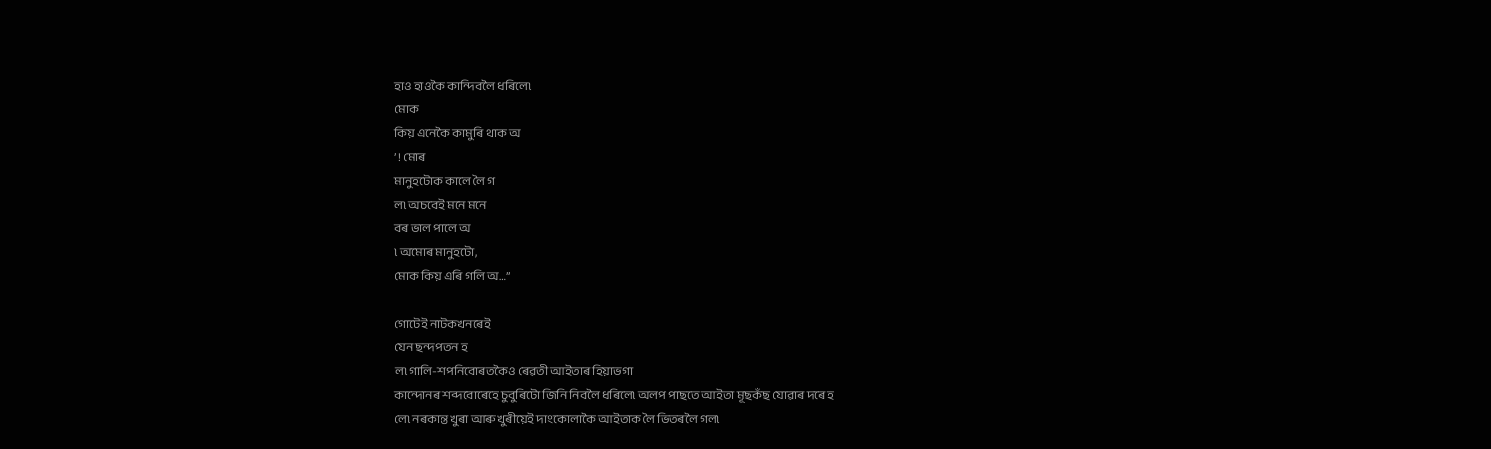হাও হাওকৈ কান্দিবলৈ ধৰিলে৷
মোক
কিয় এনেকৈ কামুৰি থাক অ
’ ! মোৰ
মানুহটোক কালে লৈ গ
ল৷ অচবেই মনে মনে
বৰ ভাল পালে অ
৷ অমোৰ মানুহটো,
মোক কিয় এৰি গলি অ…”

গোটেই নাটকখনৰেই
যেন ছন্দপতন হ
ল৷ গালি-শপনিবোৰতকৈও ৰেৱতী আইতাৰ হিয়াভগা
কান্দোনৰ শব্দবোৰেহে চুবুৰিটো জিনি নিবলৈ ধৰিলে৷ অলপ পাছতে আইতা মূছকঁছ যোৱাৰ দৰে হ
লে৷ নৰকান্ত খুৰা আৰু খুৰীয়েই দাংকোলাকৈ আইতাক লৈ ভিতৰলৈ গল৷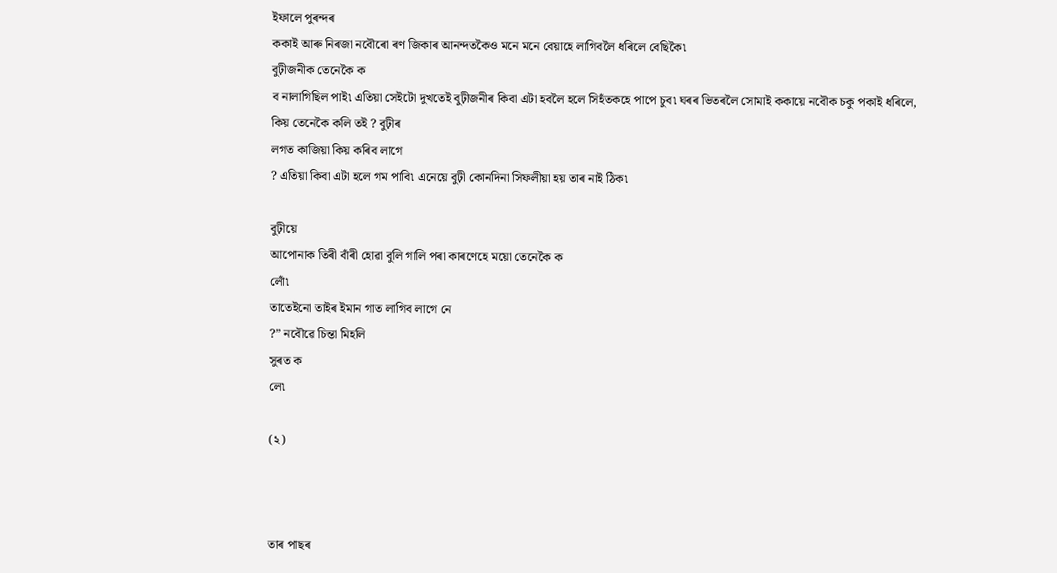ইফালে পুৰন্দৰ
ককাই আৰু নিৰজা নবৌৰো ৰণ জিকাৰ আনন্দতকৈও মনে মনে বেয়াহে লাগিবলৈ ধৰিলে বেছিকৈ৷
বুঢ়ীজনীক তেনেকৈ ক
ব নালাগিছিল পাই৷ এতিয়া সেইটো দুখতেই বুঢ়ীজনীৰ কিবা এটা হবলৈ হলে সিহঁতকহে পাপে চুব৷ ঘৰৰ ভিতৰলৈ সোমাই ককায়ে নবৌক চকু পকাই ধৰিলে,
কিয় তেনেকৈ কলি তই ? বুঢ়ীৰ
লগত কাজিয়া কিয় কৰিব লাগে
? এতিয়া কিবা এটা হলে গম পাবি৷ এনেয়ে বুঢ়ী কোনদিনা সিফলীয়া হয় তাৰ নাই ঠিক৷

বুঢ়ীয়ে
আপোনাক তিৰী বাঁৰী হোৱা বুলি গালি পৰা কাৰণেহে ময়ো তেনেকৈ ক
লোঁ৷
তাতেইনো তাইৰ ইমান গাত লাগিব লাগে নে
?” নবৌৱে চিন্তা মিহলি
সুৰত ক
লে৷

(২)



তাৰ পাছৰ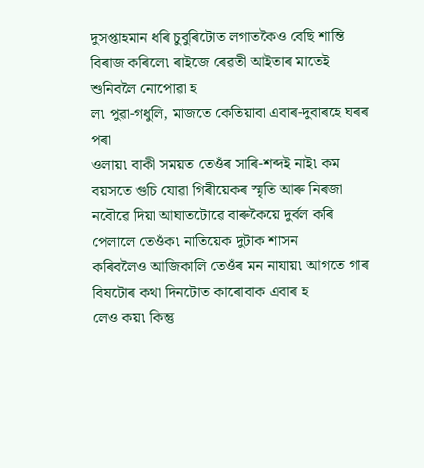দুসপ্তাহমান ধৰি চুবুৰিটোত লগাতকৈও বেছি শান্তি বিৰাজ কৰিলে৷ ৰাইজে ৰেৱতী আইতাৰ মাতেই
শুনিবলৈ নোপোৱা হ
ল৷ পুৱা-গধুলি, মাজতে কেতিয়াবা এবাৰ-দুবাৰহে ঘৰৰ পৰা
ওলায়৷ বাকী সময়ত তেওঁৰ সাৰি-শব্দই নাই৷ কম বয়সতে গুচি যোৱা গিৰীয়েকৰ স্মৃতি আৰু নিৰজা
নবৌৱে দিয়া আঘাতটোৱে বাৰুকৈয়ে দুৰ্বল কৰি পেলালে তেওঁক৷ নাতিয়েক দুটাক শাসন
কৰিবলৈও আজিকালি তেওঁৰ মন নাযায়৷ আগতে গাৰ বিষটোৰ কথা দিনটোত কাৰোবাক এবাৰ হ
লেও কয়৷ কিন্তু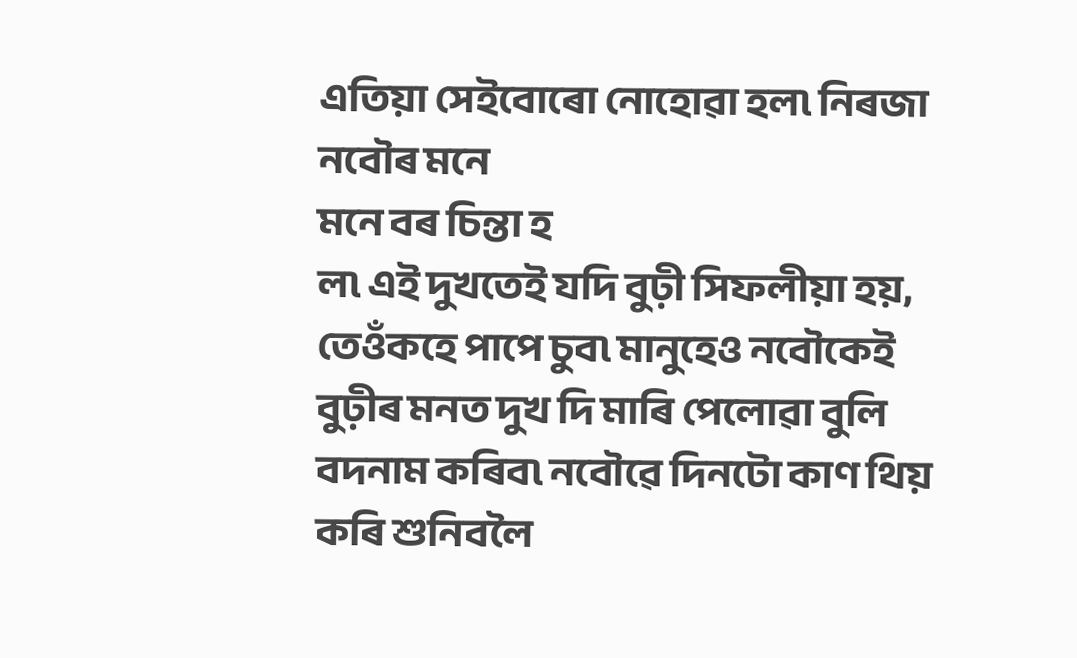এতিয়া সেইবোৰো নোহোৱা হল৷ নিৰজা নবৌৰ মনে
মনে বৰ চিন্তা হ
ল৷ এই দুখতেই যদি বুঢ়ী সিফলীয়া হয়, তেওঁকহে পাপে চুব৷ মানুহেও নবৌকেই বুঢ়ীৰ মনত দুখ দি মাৰি পেলোৱা বুলি
বদনাম কৰিব৷ নবৌৱে দিনটো কাণ থিয় কৰি শুনিবলৈ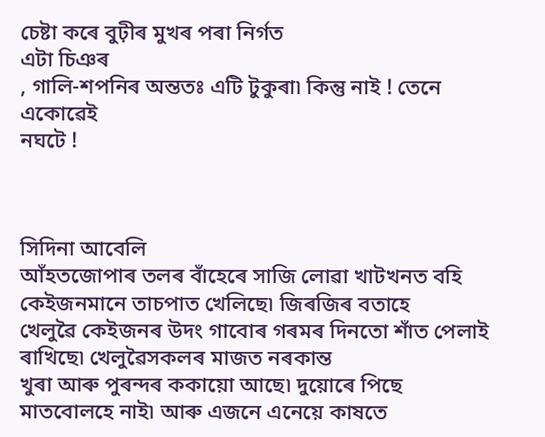চেষ্টা কৰে বুঢ়ীৰ মুখৰ পৰা নিৰ্গত
এটা চিঞৰ
, গালি-শপনিৰ অন্ততঃ এটি টুকুৰা৷ কিন্তু নাই ! তেনে একোৱেই
নঘটে !



সিদিনা আবেলি
আঁহতজোপাৰ তলৰ বাঁহেৰে সাজি লোৱা খাটখনত বহি কেইজনমানে তাচপাত খেলিছে৷ জিৰজিৰ বতাহে
খেলুৱৈ কেইজনৰ উদং গাবোৰ গৰমৰ দিনতো শাঁত পেলাই ৰাখিছে৷ খেলুৱৈসকলৰ মাজত নৰকান্ত
খুৰা আৰু পুৰন্দৰ ককায়ো আছে৷ দুয়োৰে পিছে মাতবোলহে নাই৷ আৰু এজনে এনেয়ে কাষতে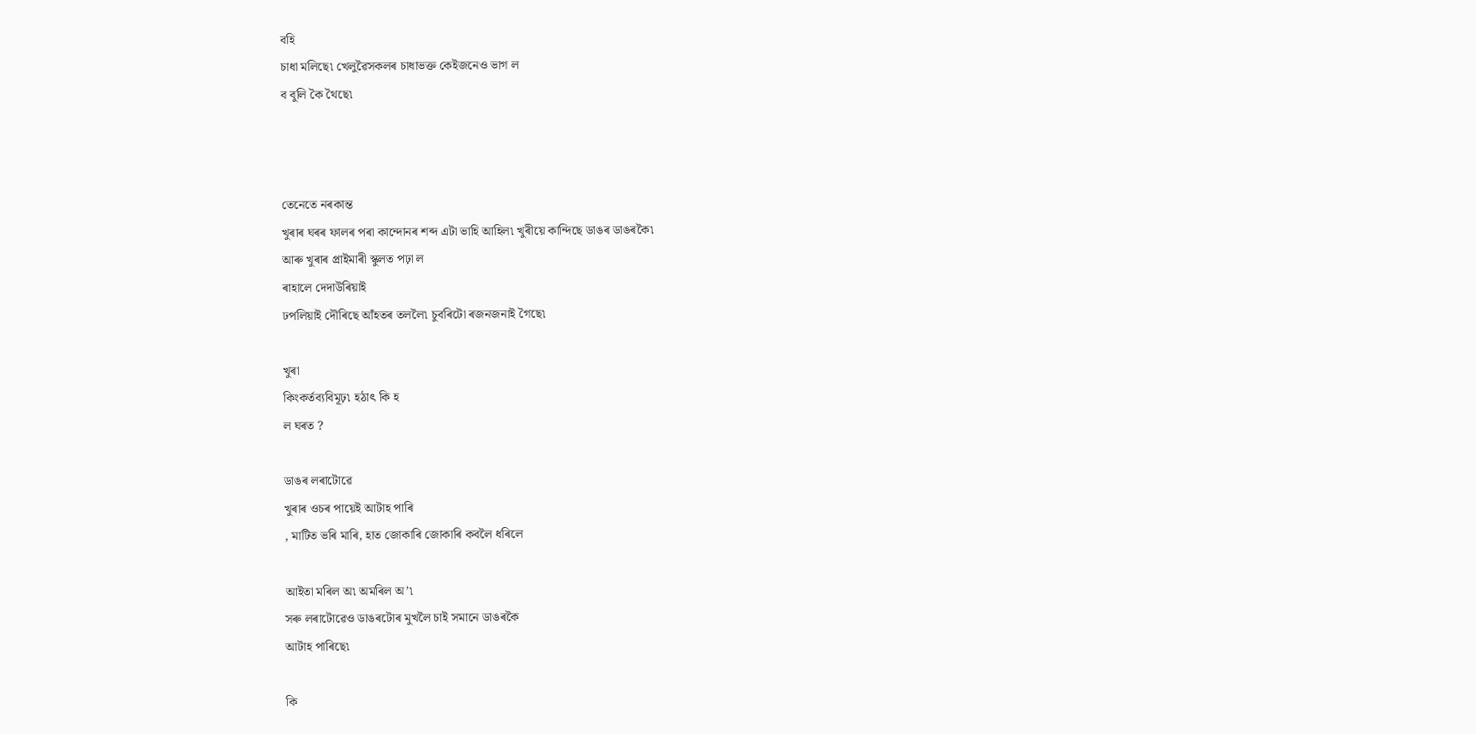বহি
চাধা মলিছে৷ খেলুৱৈসকলৰ চাধাভক্ত কেইজনেও ভাগ ল
ব বুলি কৈ থৈছে৷



তেনেতে নৰকান্ত
খুৰাৰ ঘৰৰ ফালৰ পৰা কান্দোনৰ শব্দ এটা ভাহি আহিল৷ খুৰীয়ে কান্দিছে ডাঙৰ ডাঙৰকৈ৷
আৰু খুৰাৰ প্ৰাইমাৰী স্কুলত পঢ়া ল
ৰাহালে দেদাউৰিয়াই
ঢপলিয়াই দৌৰিছে আঁহতৰ তললৈ৷ চুবৰিটো ৰজনজনাই গৈছে৷

খুৰা
কিংকৰ্তব্যবিমূঢ়৷ হঠাৎ কি হ
ল ঘৰত ?

ডাঙৰ লৰাটোৱে
খুৰাৰ ওচৰ পায়েই আটাহ পাৰি
, মাটিত ভৰি মাৰি, হাত জোকাৰি জোকাৰি কবলৈ ধৰিলে

আইতা মৰিল অ৷ অমৰিল অ’৷
সৰু লৰাটোৱেও ডাঙৰটোৰ মুখলৈ চাই সমানে ডাঙৰকৈ
আটাহ পাৰিছে৷

কি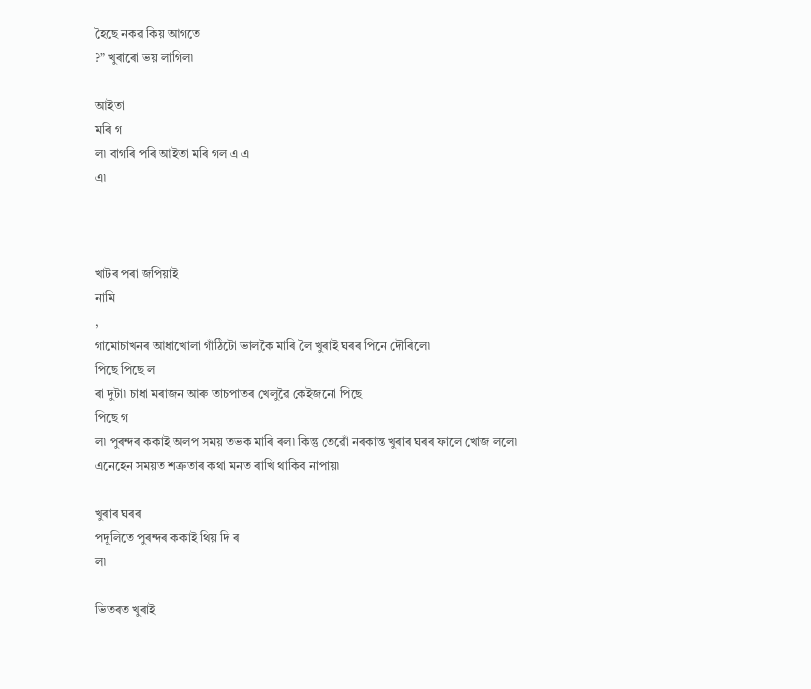হৈছে নকৱ কিয় আগতে
?” খুৰাৰো ভয় লাগিল৷

আইতা
মৰি গ
ল৷ বাগৰি পৰি আইতা মৰি গল এ এ
এ৷



খাটৰ পৰা জপিয়াই
নামি
,
গামোচাখনৰ আধাখোলা গাঁঠিটো ভালকৈ মাৰি লৈ খুৰাই ঘৰৰ পিনে দৌৰিলে৷
পিছে পিছে ল
ৰা দুটা৷ চাধা মৰাজন আৰু তাচপাতৰ খেলুৱৈ কেইজনো পিছে
পিছে গ
ল৷ পুৰন্দৰ ককাই অলপ সময় তভক মাৰি ৰল৷ কিন্তু তেৱোঁ নৰকান্ত খুৰাৰ ঘৰৰ ফালে খোজ ললে৷
এনেহেন সময়ত শত্ৰুতাৰ কথা মনত ৰাখি থাকিব নাপায়৷

খুৰাৰ ঘৰৰ
পদূলিতে পুৰন্দৰ ককাই থিয় দি ৰ
ল৷

ভিতৰত খুৰাই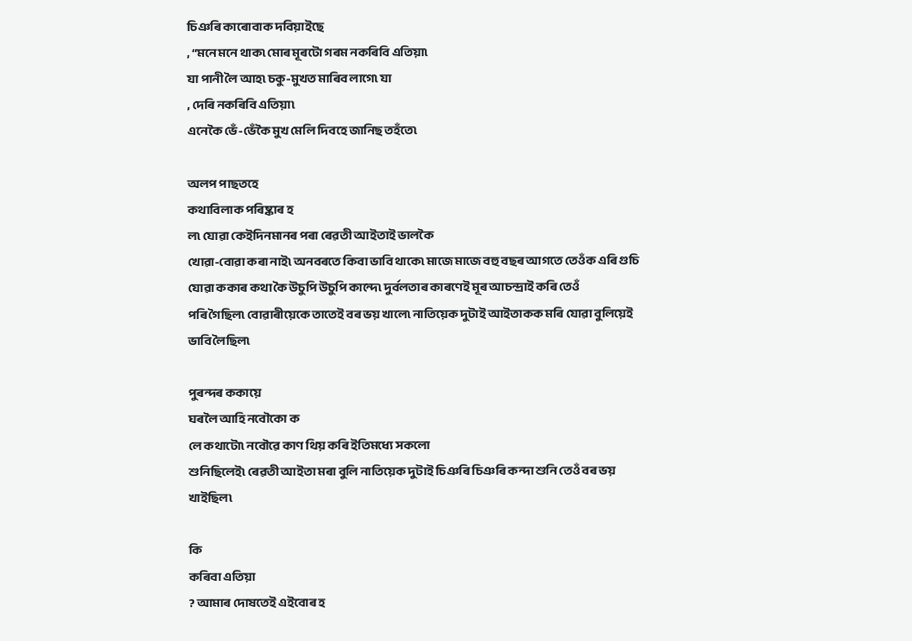চিঞৰি কাৰোবাক দবিয়াইছে
, “মনে মনে থাক৷ মোৰ মূৰটো গৰম নকৰিবি এতিয়া৷
যা পানী লৈ আহ৷ চকু-মুখত মাৰিব লাগে৷ যা
, দেৰি নকৰিবি এতিয়া৷
এনেকৈ ভেঁ-ভেঁকৈ মুখ মেলি দিবহে জানিছ তহঁতে৷

অলপ পাছতহে
কথাবিলাক পৰিষ্কাৰ হ
ল৷ যোৱা কেইদিনমানৰ পৰা ৰেৱতী আইতাই ভালকৈ
খোৱা-বোৱা কৰা নাই৷ অনবৰতে কিবা ভাবি থাকে৷ মাজে মাজে বহু বছৰ আগতে তেওঁক এৰি গুচি
যোৱা ককাৰ কথা কৈ উচুপি উচুপি কান্দে৷ দুৰ্বলতাৰ কাৰণেই মূৰ আচন্দ্ৰাই কৰি তেওঁ
পৰি গৈছিল৷ বোৱাৰীয়েকে তাতেই বৰ ভয় খালে৷ নাতিয়েক দুটাই আইতাকক মৰি যোৱা বুলিয়েই
ভাবি লৈছিল৷

পুৰন্দৰ ককায়ে
ঘৰলৈ আহি নবৌকো ক
লে কথাটো৷ নবৌৱে কাণ থিয় কৰি ইতিমধ্যে সকলো
শুনিছিলেই৷ ৰেৱতী আইতা মৰা বুলি নাতিয়েক দুটাই চিঞৰি চিঞৰি কন্দা শুনি তেওঁ বৰ ভয়
খাইছিল৷

কি
কৰিবা এতিয়া
? আমাৰ দোষতেই এইবোৰ হ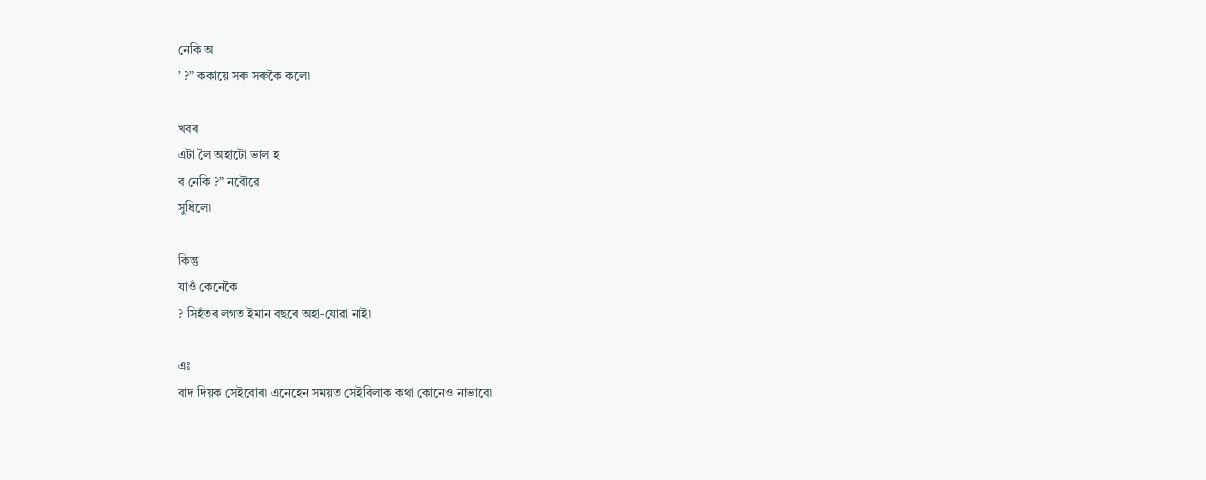নেকি অ
’ ?” ককায়ে সৰু সৰুকৈ কলে৷

খবৰ
এটা লৈ অহাটো ভাল হ
ব নেকি ?” নবৌৱে
সুধিলে৷

কিন্তু
যাওঁ কেনেকৈ
? সিহঁতৰ লগত ইমান বছৰে অহা-যোৱা নাই৷

এঃ
বাদ দিয়ক সেইবোৰ৷ এনেহেন সময়ত সেইবিলাক কথা কোনেও নাভাবে৷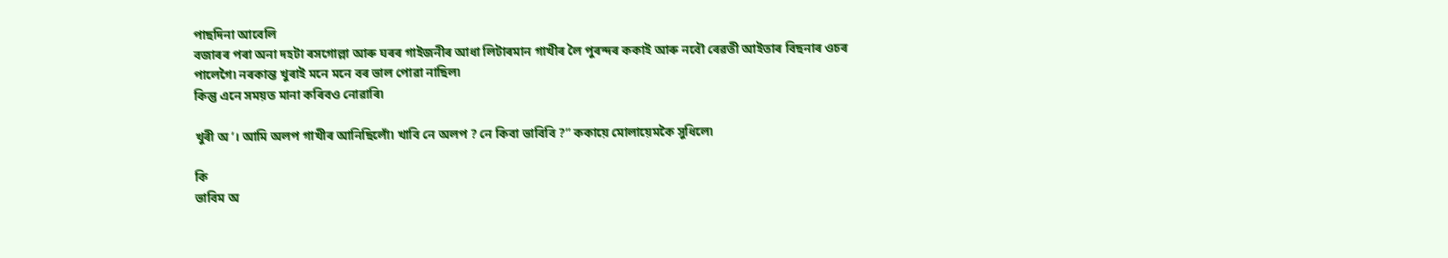পাছদিনা আবেলি
বজাৰৰ পৰা অনা দহটা ৰসগোল্লা আৰু ঘৰৰ গাইজনীৰ আধা লিটাৰমান গাখীৰ লৈ পুৰন্দৰ ককাই আৰু নবৌ ৰেৱতী আইতাৰ বিছনাৰ ওচৰ পালেগৈ৷ নৰকান্ত খুৰাই মনে মনে বৰ ভাল পোৱা নাছিল৷
কিন্তু এনে সময়ত মানা কৰিবও নোৱাৰি৷

খুৰী অ’। আমি অলপ গাখীৰ আনিছিলোঁ৷ খাবি নে অলপ ? নে কিবা ভাবিবি ?” ককায়ে মোলায়েমকৈ সুধিলে৷

কি
ভাবিম অ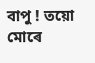বাপু ! তয়ো মোৰে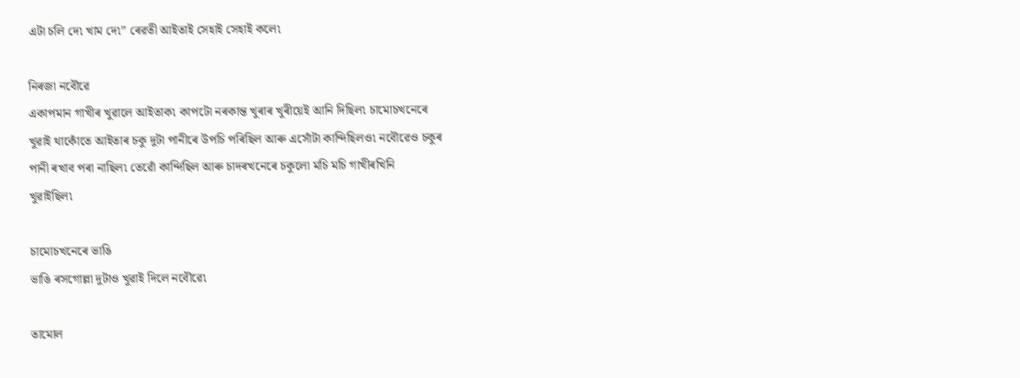এটা চলি দে৷ খাম দে৷” ৰেৱতী আইতাই সেহাই সেহাই কলে৷

নিৰজা নবৌৱে
একাপমান গাখীৰ খুৱালে আইতাক৷ কাপটো নৰকান্ত খুৰাৰ খুৰীয়েই আনি দিছিল৷ চামোচখনেৰে
খুৱাই থাকোঁতে আইতাৰ চকু দুটা পানীৰে উপচি পৰিছিল আৰু এসোঁটা কান্দিছিলও৷ নবৌৱেও চকুৰ
পানী ৰখাব পৰা নাছিল৷ তেৱোঁ কান্দিছিল আৰু চাদৰখনেৰে চকুলো মচি মচি গাখীৰখিনি
খুৱাইছিল৷

চামোচখনেৰে ভাঙি
ভাঙি ৰসগোল্লা দুটাও খুৱাই দিলে নবৌৱে৷

তামোল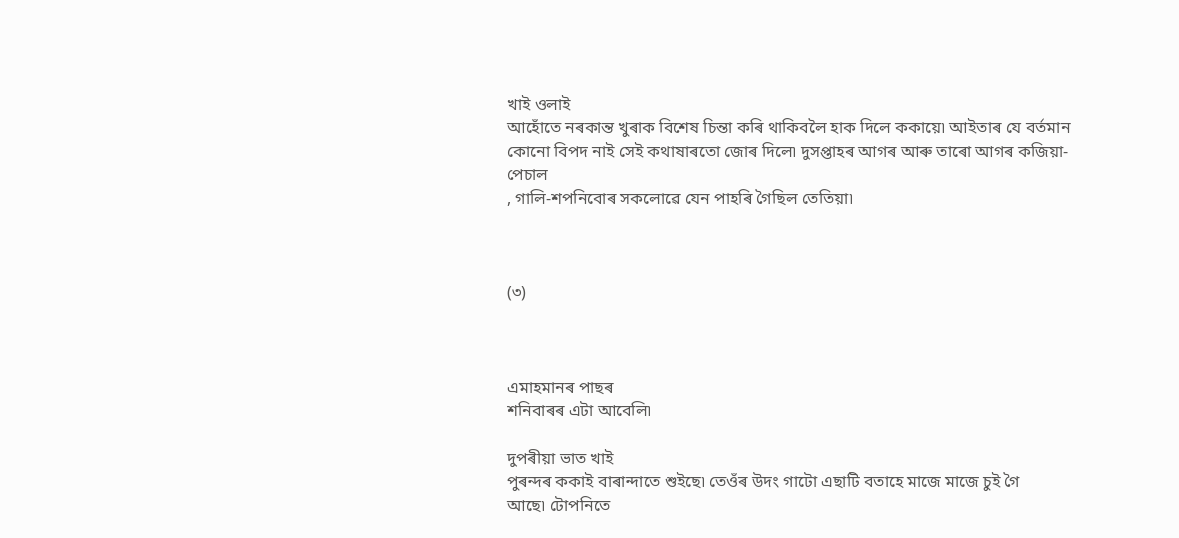খাই ওলাই
আহোঁতে নৰকান্ত খুৰাক বিশেষ চিন্তা কৰি থাকিবলৈ হাক দিলে ককায়ে৷ আইতাৰ যে বৰ্তমান
কোনো বিপদ নাই সেই কথাষাৰতো জোৰ দিলে৷ দুসপ্তাহৰ আগৰ আৰু তাৰো আগৰ কজিয়া-পেচাল
, গালি-শপনিবোৰ সকলোৱে যেন পাহৰি গৈছিল তেতিয়া৷



(৩)



এমাহমানৰ পাছৰ
শনিবাৰৰ এটা আবেলি৷

দুপৰীয়া ভাত খাই
পুৰন্দৰ ককাই বাৰান্দাতে শুইছে৷ তেওঁৰ উদং গাটো এছাটি বতাহে মাজে মাজে চুই গৈ
আছে৷ টোপনিতে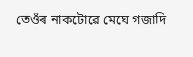তেওঁৰ নাকটোৱে মেঘে গজাদি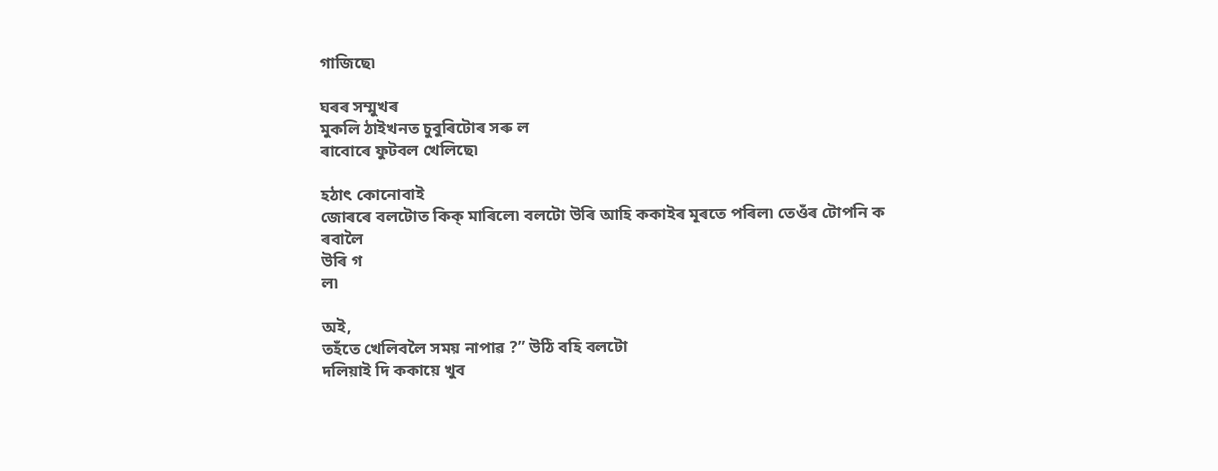গাজিছে৷

ঘৰৰ সম্মুখৰ
মুকলি ঠাইখনত চুবুৰিটোৰ সৰু ল
ৰাবোৰে ফুটবল খেলিছে৷

হঠাৎ কোনোবাই
জোৰৰে বলটোত কিক্ মাৰিলে৷ বলটো উৰি আহি ককাইৰ মূৰতে পৰিল৷ তেওঁৰ টোপনি ক
ৰবালৈ
উৰি গ
ল৷

অই,
তহঁতে খেলিবলৈ সময় নাপাৱ ?” উঠি বহি বলটো
দলিয়াই দি ককায়ে খুব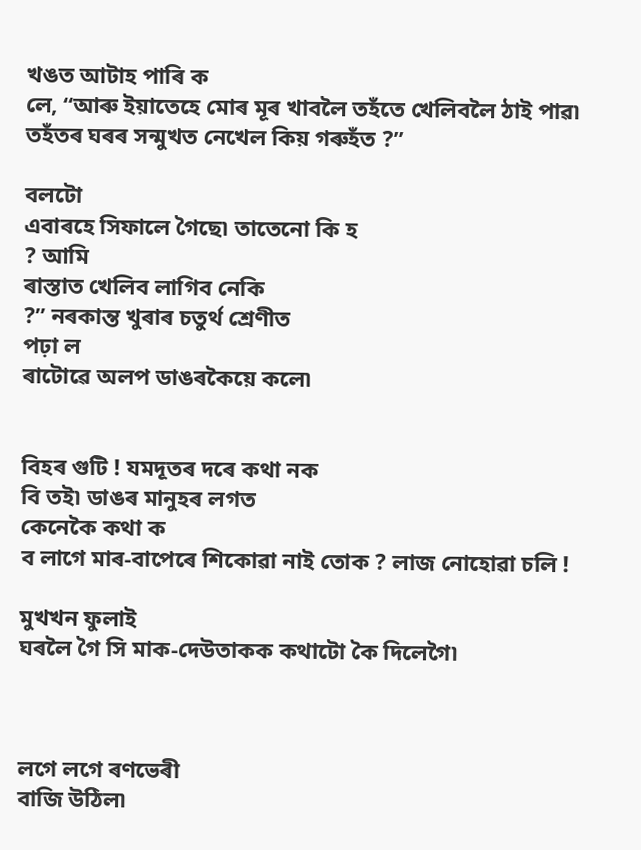খঙত আটাহ পাৰি ক
লে, “আৰু ইয়াতেহে মোৰ মূৰ খাবলৈ তহঁতে খেলিবলৈ ঠাই পাৱ৷ তহঁতৰ ঘৰৰ সন্মুখত নেখেল কিয় গৰুহঁত ?”

বলটো
এবাৰহে সিফালে গৈছে৷ তাতেনো কি হ
? আমি
ৰাস্তাত খেলিব লাগিব নেকি
?” নৰকান্ত খুৰাৰ চতুৰ্থ শ্ৰেণীত
পঢ়া ল
ৰাটোৱে অলপ ডাঙৰকৈয়ে কলে৷


বিহৰ গুটি ! যমদূতৰ দৰে কথা নক
বি তই৷ ডাঙৰ মানুহৰ লগত
কেনেকৈ কথা ক
ব লাগে মাৰ-বাপেৰে শিকোৱা নাই তোক ? লাজ নোহোৱা চলি !

মুখখন ফুলাই
ঘৰলৈ গৈ সি মাক-দেউতাকক কথাটো কৈ দিলেগৈ৷



লগে লগে ৰণভেৰী
বাজি উঠিল৷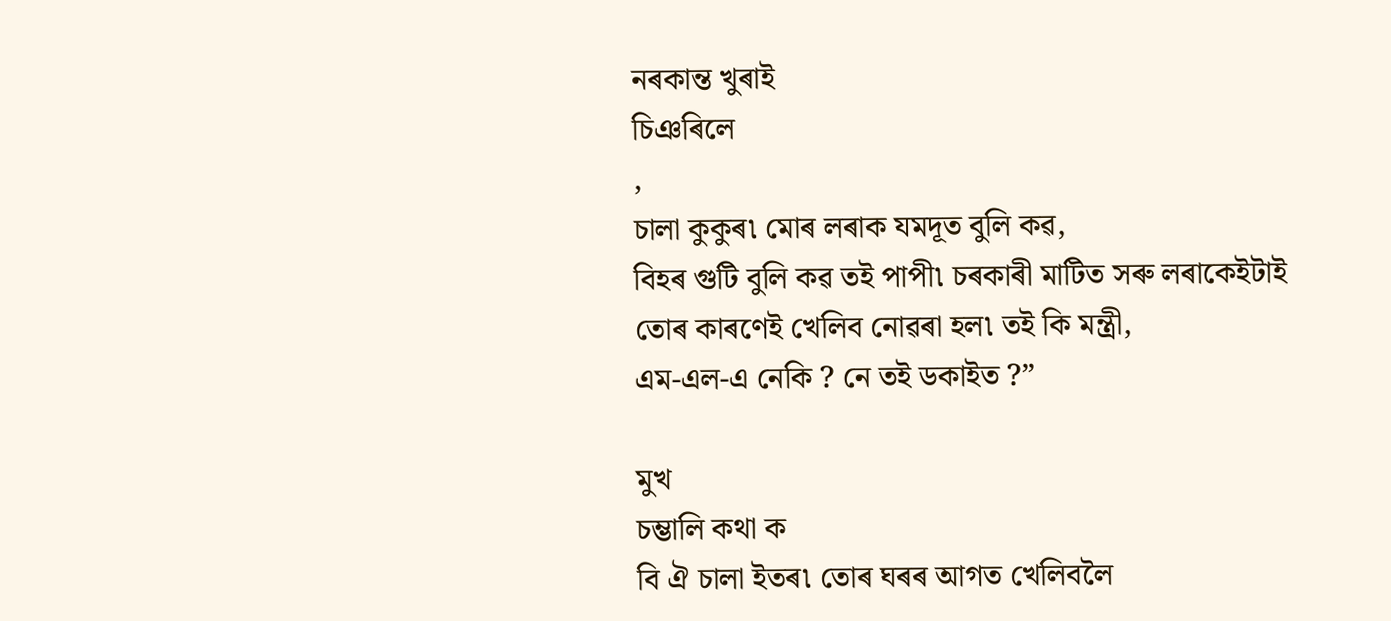নৰকান্ত খুৰাই
চিঞৰিলে
,
চালা কুকুৰ৷ মোৰ লৰাক যমদূত বুলি কৱ,
বিহৰ গুটি বুলি কৱ তই পাপী৷ চৰকাৰী মাটিত সৰু লৰাকেইটাই তোৰ কাৰণেই খেলিব নোৱৰা হল৷ তই কি মন্ত্ৰী,
এম-এল-এ নেকি ? নে তই ডকাইত ?”

মুখ
চম্ভালি কথা ক
বি ঐ চালা ইতৰ৷ তোৰ ঘৰৰ আগত খেলিবলৈ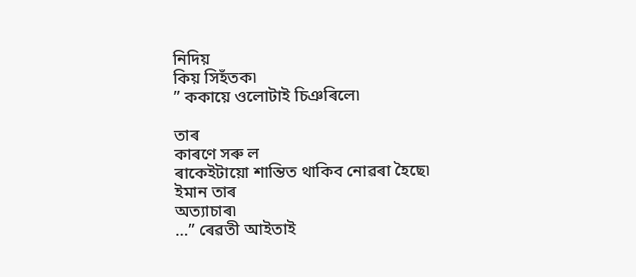নিদিয়
কিয় সিহঁতক৷
” ককায়ে ওলোটাই চিঞৰিলে৷

তাৰ
কাৰণে সৰু ল
ৰাকেইটায়ো শান্তিত থাকিব নোৱৰা হৈছে৷ ইমান তাৰ
অত্যাচাৰ৷
…” ৰেৱতী আইতাই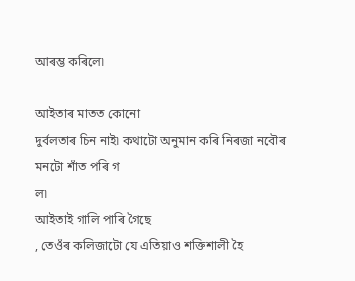আৰম্ভ কৰিলে৷

আইতাৰ মাতত কোনো
দুৰ্বলতাৰ চিন নাই৷ কথাটো অনুমান কৰি নিৰজা নবৌৰ মনটো শাঁত পৰি গ
ল৷
আইতাই গালি পাৰি গৈছে
, তেওঁৰ কলিজাটো যে এতিয়াও শক্তিশালী হৈ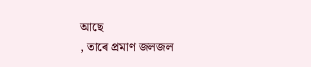আছে
, তাৰে প্ৰমাণ জলজল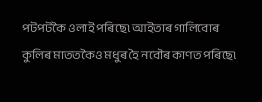পটপটকৈ ওলাই পৰিছে৷ আইতাৰ গালিবোৰ
কুলিৰ মাততকৈও মধুৰ হৈ নবৌৰ কাণত পৰিছে৷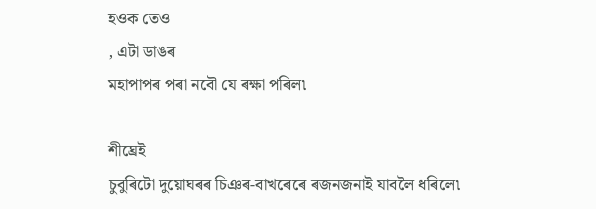হওক তেও
, এটা ডাঙৰ
মহাপাপৰ পৰা নবৌ যে ৰক্ষা পৰিল৷

শীঘ্ৰেই
চুবুৰিটো দুয়োঘৰৰ চিঞৰ-বাখৰেৰে ৰজনজনাই যাবলৈ ধৰিলে৷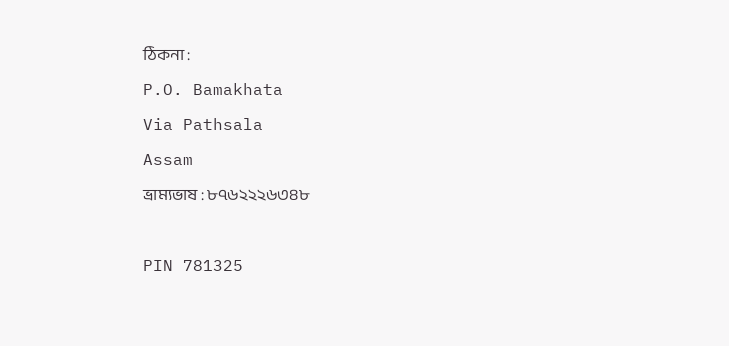ঠিকনা :

P.O. Bamakhata

Via Pathsala

Assam

ভ্ৰাম্যভাষ : ৮৭৬২২২৬৩৪৮



PIN 781325